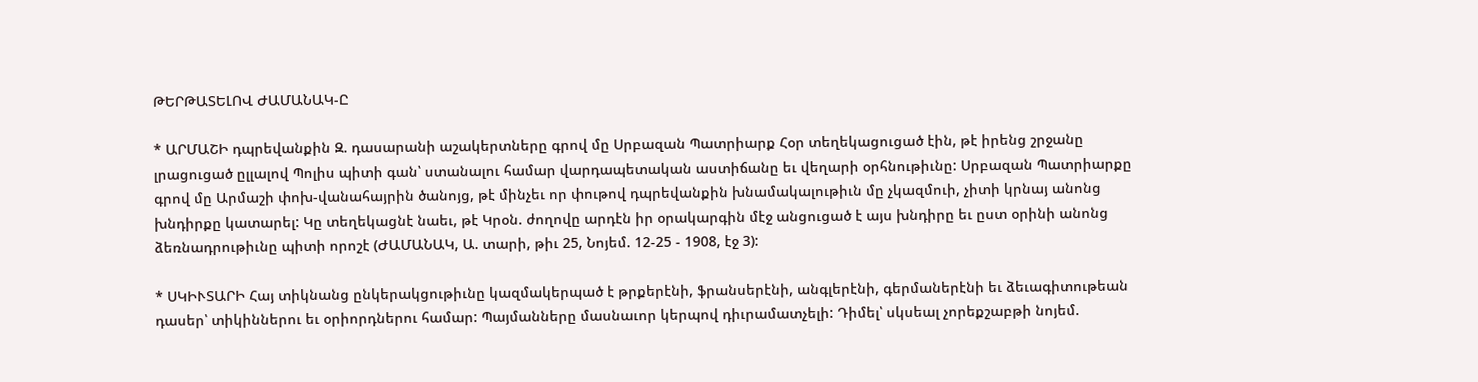ԹԵՐԹԱՏԵԼՈՎ ԺԱՄԱՆԱԿ-Ը

* ԱՐՄԱՇԻ դպրեվանքին Զ. դասարանի աշակերտները գրով մը Սրբազան Պատրիարք Հօր տեղեկացուցած էին, թէ իրենց շրջանը լրացուցած ըլլալով Պոլիս պիտի գան՝ ստանալու համար վարդապետական աստիճանը եւ վեղարի օրհնութիւնը: Սրբազան Պատրիարքը գրով մը Արմաշի փոխ-վանահայրին ծանոյց, թէ մինչեւ որ փութով դպրեվանքին խնամակալութիւն մը չկազմուի, չիտի կրնայ անոնց խնդիրքը կատարել: Կը տեղեկացնէ նաեւ, թէ Կրօն. ժողովը արդէն իր օրակարգին մէջ անցուցած է այս խնդիրը եւ ըստ օրինի անոնց ձեռնադրութիւնը պիտի որոշէ (ԺԱՄԱՆԱԿ, Ա. տարի, թիւ 25, Նոյեմ. 12-25 - 1908, էջ 3):

* ՍԿԻՒՏԱՐԻ Հայ տիկնանց ընկերակցութիւնը կազմակերպած է թրքերէնի, ֆրանսերէնի, անգլերէնի, գերմաներէնի եւ ձեւագիտութեան դասեր՝ տիկիններու եւ օրիորդներու համար: Պայմանները մասնաւոր կերպով դիւրամատչելի: Դիմել՝ սկսեալ չորեքշաբթի նոյեմ.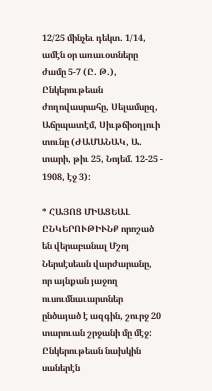12/25 մինչեւ դեկտ. 1/14, ամէն օր առաւօտները ժամը 5-7 (Ը. Թ.), Ընկերութեան ժողովասրահը, Սելամսըզ, Աճըպատէմ, Սիւթճիօղլուի տունը (ԺԱՄԱՆԱԿ, Ա. տարի, թիւ 25, Նոյեմ. 12-25 - 1908, էջ 3):

* ՀԱՅՈՑ ՄԻԱՑԵԱԼ ԸՆԿԵՐՈՒԹԻՒՆՔ որոշած են վերաբանալ Մշոյ Ներսէսեան վարժարանը, որ այնքան յաջող ուսումնաւարտներ ընծայած է ազգին, շուրջ 20 տարուան շրջանի մը մէջ: Ընկերութեան նախկին սաներէն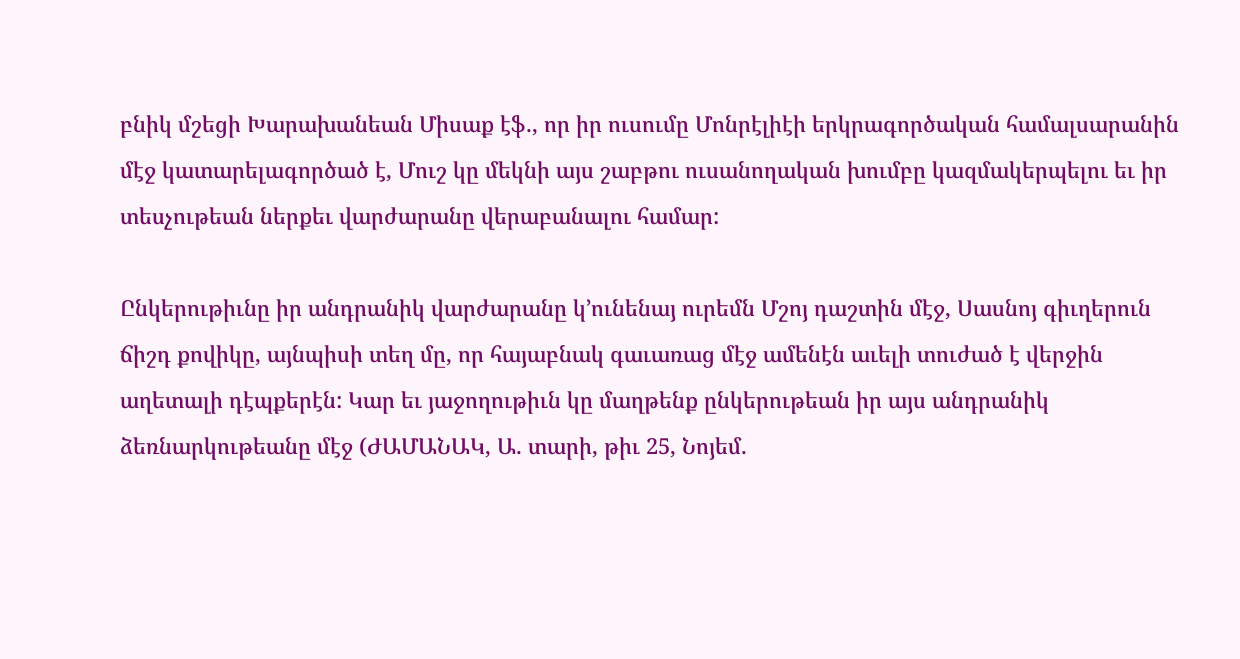բնիկ մշեցի Խարախանեան Միսաք էֆ., որ իր ուսումը Մոնրէլիէի երկրագործական համալսարանին մէջ կատարելագործած է, Մուշ կը մեկնի այս շաբթու ուսանողական խումբը կազմակերպելու եւ իր տեսչութեան ներքեւ վարժարանը վերաբանալու համար:

Ընկերութիւնը իր անդրանիկ վարժարանը կ՚ունենայ ուրեմն Մշոյ դաշտին մէջ, Սասնոյ գիւղերուն ճիշդ քովիկը, այնպիսի տեղ մը, որ հայաբնակ գաւառաց մէջ ամենէն աւելի տուժած է վերջին աղետալի դէպքերէն: Կար եւ յաջողութիւն կը մաղթենք ընկերութեան իր այս անդրանիկ ձեռնարկութեանը մէջ (ԺԱՄԱՆԱԿ, Ա. տարի, թիւ 25, Նոյեմ.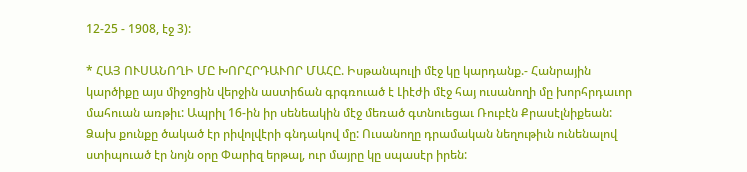12-25 - 1908, էջ 3):

* ՀԱՅ ՈՒՍԱՆՈՂԻ ՄԸ ԽՈՐՀՐԴԱՒՈՐ ՄԱՀԸ. Իսթանպուլի մէջ կը կարդանք.- Հանրային կարծիքը այս միջոցին վերջին աստիճան գրգռուած է Լիէժի մէջ հայ ուսանողի մը խորհրդաւոր մահուան առթիւ: Ապրիլ 16-ին իր սենեակին մէջ մեռած գտնուեցաւ Ռուբէն Քրասէլնիքեան: Ձախ քունքը ծակած էր րիվոլվէրի գնդակով մը: Ուսանողը դրամական նեղութիւն ունենալով ստիպուած էր նոյն օրը Փարիզ երթալ, ուր մայրը կը սպասէր իրեն: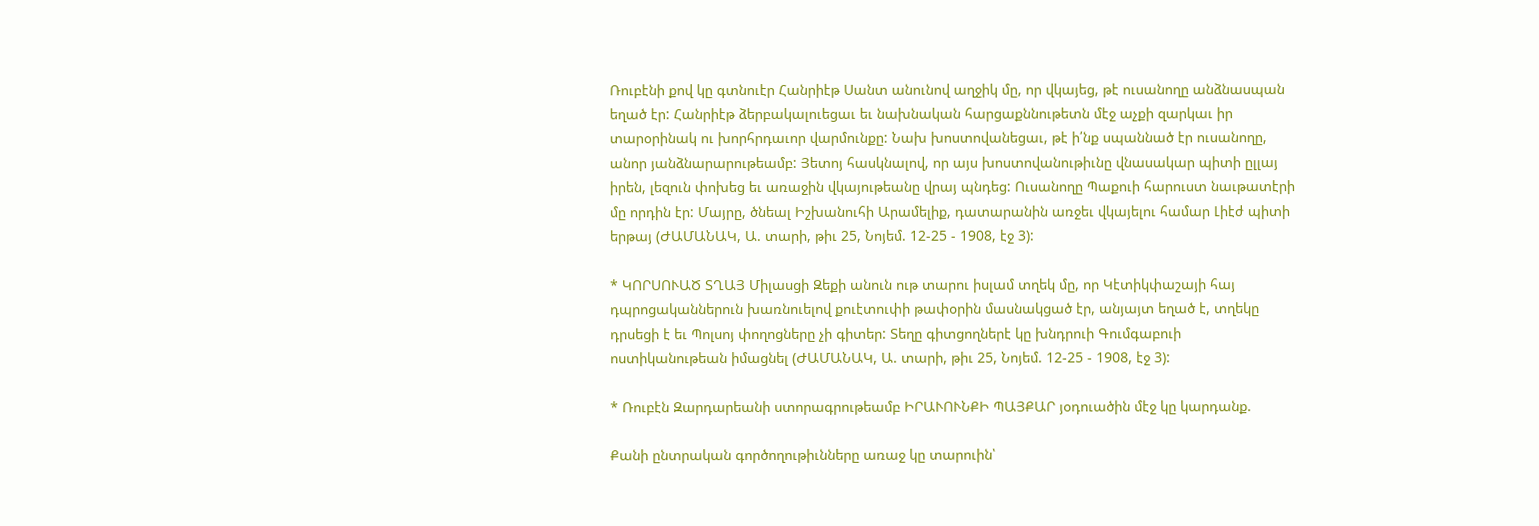Ռուբէնի քով կը գտնուէր Հանրիէթ Սանտ անունով աղջիկ մը, որ վկայեց, թէ ուսանողը անձնասպան եղած էր: Հանրիէթ ձերբակալուեցաւ եւ նախնական հարցաքննութետն մէջ աչքի զարկաւ իր տարօրինակ ու խորհրդաւոր վարմունքը: Նախ խոստովանեցաւ, թէ ի՛նք սպաննած էր ուսանողը, անոր յանձնարարութեամբ: Յետոյ հասկնալով, որ այս խոստովանութիւնը վնասակար պիտի ըլլայ իրեն, լեզուն փոխեց եւ առաջին վկայութեանը վրայ պնդեց: Ուսանողը Պաքուի հարուստ նաւթատէրի մը որդին էր: Մայրը, ծնեալ Իշխանուհի Արամելիք, դատարանին առջեւ վկայելու համար Լիէժ պիտի երթայ (ԺԱՄԱՆԱԿ, Ա. տարի, թիւ 25, Նոյեմ. 12-25 - 1908, էջ 3):

* ԿՈՐՍՈՒԱԾ ՏՂԱՅ Միլասցի Զեքի անուն ութ տարու իսլամ տղեկ մը, որ Կէտիկփաշայի հայ դպրոցականներուն խառնուելով քուէտուփի թափօրին մասնակցած էր, անյայտ եղած է, տղեկը դրսեցի է եւ Պոլսոյ փողոցները չի գիտեր: Տեղը գիտցողներէ կը խնդրուի Գումգաբուի ոստիկանութեան իմացնել (ԺԱՄԱՆԱԿ, Ա. տարի, թիւ 25, Նոյեմ. 12-25 - 1908, էջ 3):

* Ռուբէն Զարդարեանի ստորագրութեամբ ԻՐԱՒՈՒՆՔԻ ՊԱՅՔԱՐ յօդուածին մէջ կը կարդանք.

Քանի ընտրական գործողութիւնները առաջ կը տարուին՝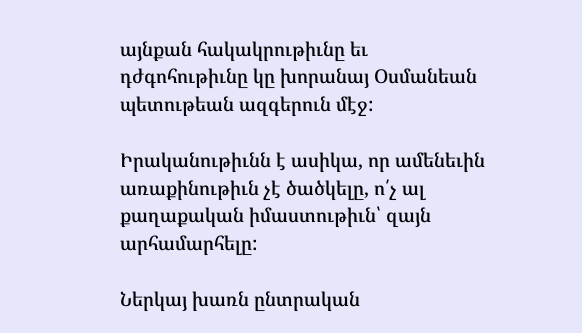այնքան հակակրութիւնը եւ դժգոհութիւնը կը խորանայ Օսմանեան պետութեան ազգերուն մէջ:

Իրականութիւնն է ասիկա, որ ամենեւին առաքինութիւն չէ ծածկելը, ո՛չ ալ քաղաքական իմաստութիւն՝ զայն արհամարհելը:

Ներկայ խառն ընտրական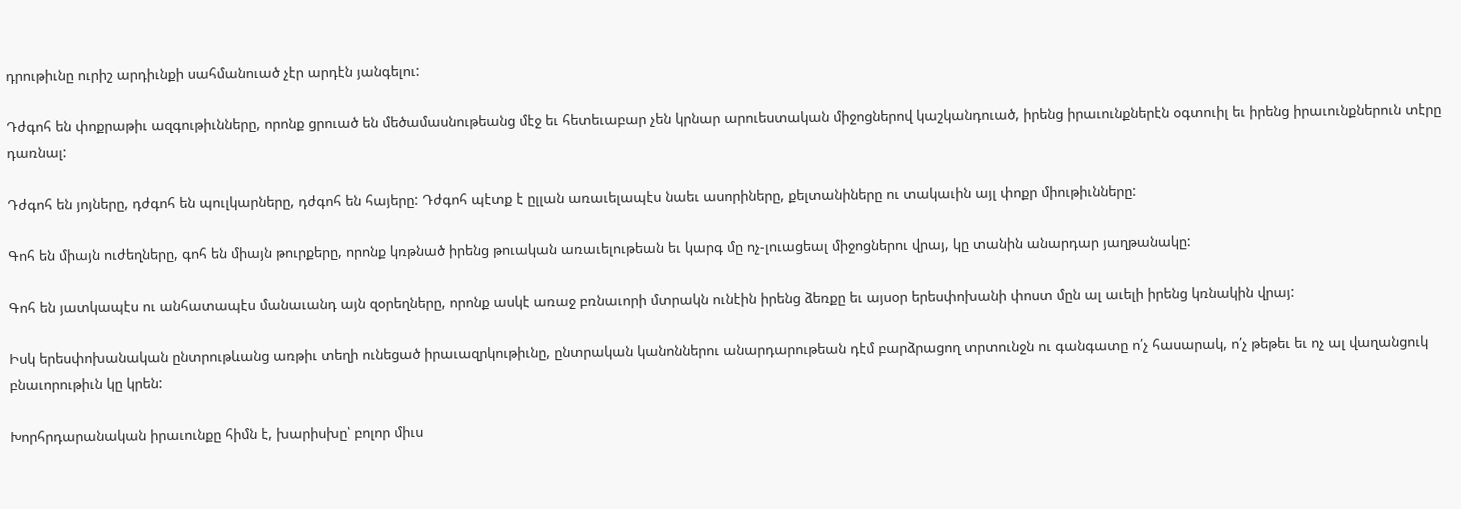դրութիւնը ուրիշ արդիւնքի սահմանուած չէր արդէն յանգելու:

Դժգոհ են փոքրաթիւ ազգութիւնները, որոնք ցրուած են մեծամասնութեանց մէջ եւ հետեւաբար չեն կրնար արուեստական միջոցներով կաշկանդուած, իրենց իրաւունքներէն օգտուիլ եւ իրենց իրաւունքներուն տէրը դառնալ:

Դժգոհ են յոյները, դժգոհ են պուլկարները, դժգոհ են հայերը: Դժգոհ պէտք է ըլլան առաւելապէս նաեւ ասորիները, քելտանիները ու տակաւին այլ փոքր միութիւնները:

Գոհ են միայն ուժեղները, գոհ են միայն թուրքերը, որոնք կռթնած իրենց թուական առաւելութեան եւ կարգ մը ոչ-լուացեալ միջոցներու վրայ, կը տանին անարդար յաղթանակը:

Գոհ են յատկապէս ու անհատապէս մանաւանդ այն զօրեղները, որոնք ասկէ առաջ բռնաւորի մտրակն ունէին իրենց ձեռքը եւ այսօր երեսփոխանի փոստ մըն ալ աւելի իրենց կռնակին վրայ:

Իսկ երեսփոխանական ընտրութևանց առթիւ տեղի ունեցած իրաւազրկութիւնը, ընտրական կանոններու անարդարութեան դէմ բարձրացող տրտունջն ու գանգատը ո՛չ հասարակ, ո՛չ թեթեւ եւ ոչ ալ վաղանցուկ բնաւորութիւն կը կրեն:

Խորհրդարանական իրաւունքը հիմն է, խարիսխը՝ բոլոր միւս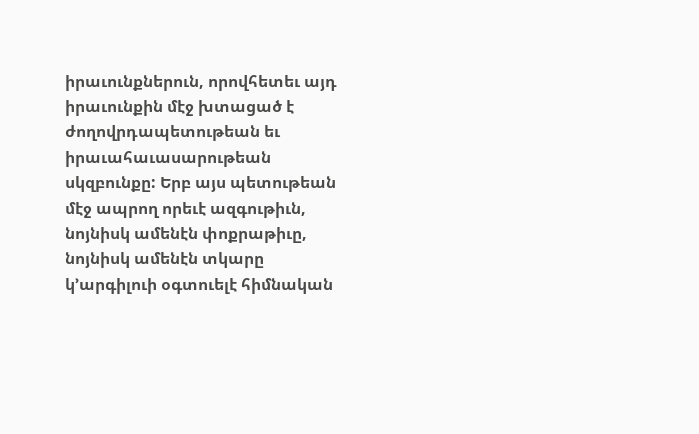իրաւունքներուն, որովհետեւ այդ իրաւունքին մէջ խտացած է ժողովրդապետութեան եւ իրաւահաւասարութեան սկզբունքը: Երբ այս պետութեան մէջ ապրող որեւէ ազգութիւն, նոյնիսկ ամենէն փոքրաթիւը, նոյնիսկ ամենէն տկարը կ՚արգիլուի օգտուելէ հիմնական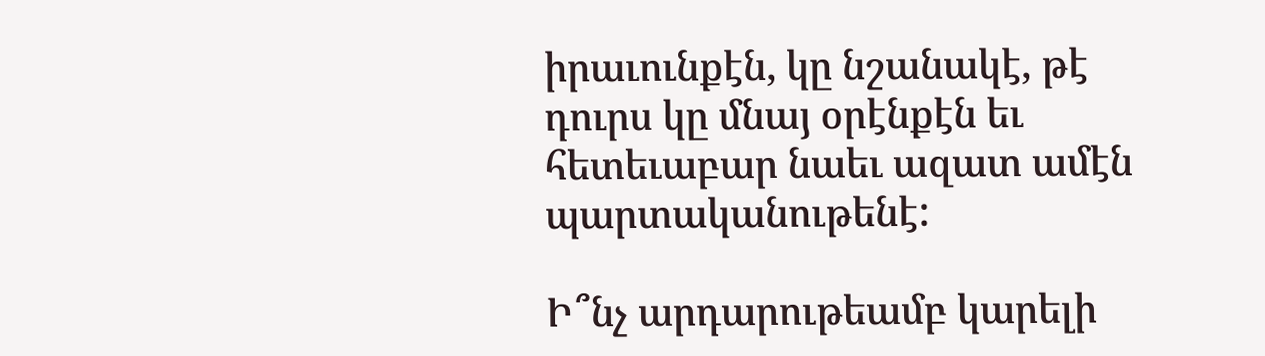իրաւունքէն, կը նշանակէ, թէ դուրս կը մնայ օրէնքէն եւ հետեւաբար նաեւ ազատ ամէն պարտականութենէ:

Ի՞նչ արդարութեամբ կարելի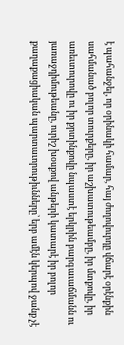է պահանջել, որ օրինակի համար, հայ ժողովուրդը վճարէ օրէնքին սահմանած բոլոր տուրքերը, իր աշխատութեամբը, իր մտքովը, իր առեւտուրովը ու իր քրտինքովը նպաստէ երկրին բարգաւաճմանն ու յառաջդիմութեանը, ուրիշ խօսքով անթերի կատարէ իր բոլոր քաղաքացիական պարտաւորութիւնները՝ երբ ամէն կերպով ջանք չէ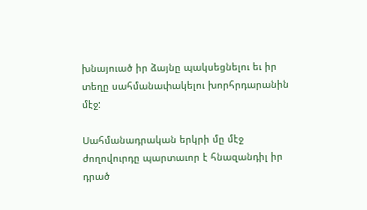խնայուած իր ձայնը պակսեցնելու եւ իր տեղը սահմանափակելու խորհրդարանին մէջ:

Սահմանադրական երկրի մը մէջ ժողովուրդը պարտաւոր է հնազանդիլ իր դրած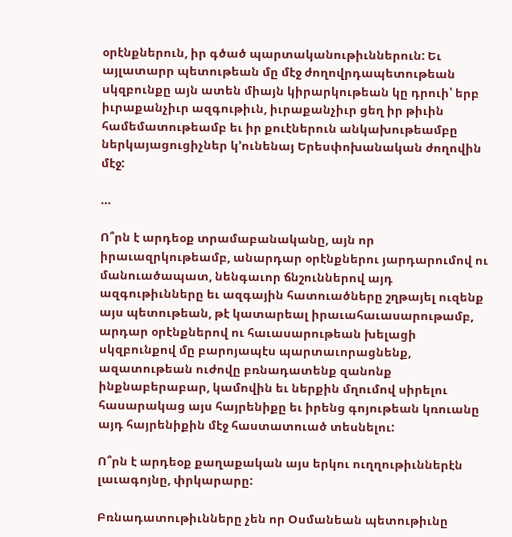օրէնքներուն, իր գծած պարտականութիւններուն: Եւ այլատարր պետութեան մը մէջ ժողովրդապետութեան սկզբունքը այն ատեն միայն կիրարկութեան կը դրուի՝ երբ իւրաքանչիւր ազգութիւն, իւրաքանչիւր ցեղ իր թիւին համեմատութեամբ եւ իր քուէներուն անկախութեամբը ներկայացուցիչներ կ՚ունենայ Երեսփոխանական ժողովին մէջ:

…

Ո՞րն է արդեօք տրամաբանականը, այն որ իրաւազրկութեամբ, անարդար օրէնքներու յարդարումով ու մանուածապատ, նենգաւոր ճնշուններով այդ ազգութիւնները եւ ազգային հատուածները շղթայել ուզենք այս պետութեան, թէ կատարեալ իրաւահաւասարութամբ, արդար օրէնքներով ու հաւասարութեան խելացի սկզբունքով մը բարոյապէս պարտաւորացնենք, ազատութեան ուժովը բռնադատենք զանոնք ինքնաբերաբար, կամովին եւ ներքին մղումով սիրելու հասարակաց այս հայրենիքը եւ իրենց գոյութեան կռուանը այդ հայրենիքին մէջ հաստատուած տեսնելու:

Ո՞րն է արդեօք քաղաքական այս երկու ուղղութիւններէն լաւագոյնը, փրկարարը:

Բռնադատութիւնները չեն որ Օսմանեան պետութիւնը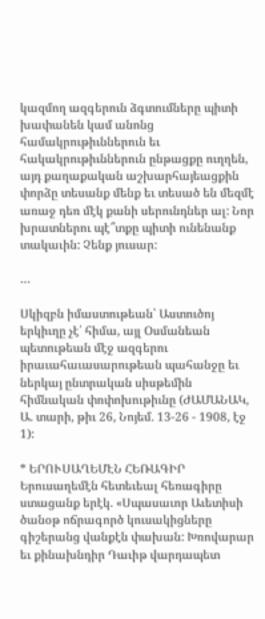կազմող ազգերուն ձգտումները պիտի խափանեն կամ անոնց համակրութիւններուն եւ հակակրութիւններուն ընթացքը ուղղեն, այդ քաղաքական աշխարհայեացքին փորձը տեսանք մենք եւ տեսած են մեզմէ առաջ դեռ մէկ քանի սերունդներ ալ: Նոր խրատներու պէ՞տքը պիտի ունենանք տակաւին: Չենք յուսար:

…

Սկիզբն իմաստութեան՝ Աստուծոյ երկիւղը չէ՛ հիմա, այլ Օսմանեան պետութեան մէջ ազգերու իրաւահաւասարութեան պահանջը եւ ներկայ ընտրական սիսթեմին հիմնական փոփոխութիւնը (ԺԱՄԱՆԱԿ, Ա. տարի, թիւ 26, Նոյեմ. 13-26 - 1908, էջ 1):

* ԵՐՈՒՍԱՂԵՄԷՆ ՀԵՌԱԳԻՐ Երուսաղեմէն հետեւեալ հեռագիրը ստացանք երէկ. «Սպասաւոր Աւետիսի ծանօթ ոճրագործ կուսակիցները գիշերանց վանքէն փախան: Խռովարար եւ քինախնդիր Դաւիթ վարդապետ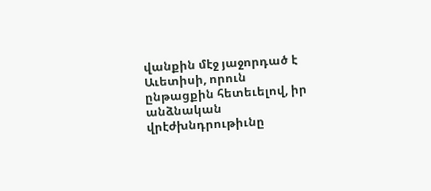վանքին մէջ յաջորդած է Աւետիսի, որուն ընթացքին հետեւելով, իր անձնական վրէժխնդրութիւնը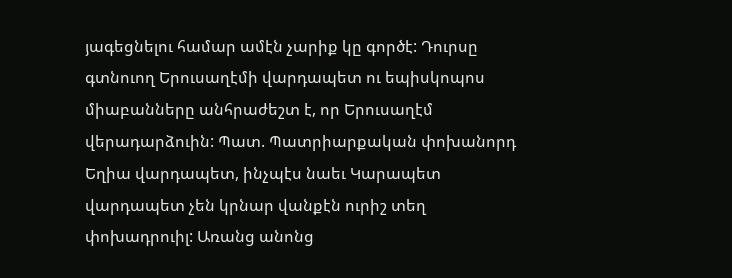յագեցնելու համար ամէն չարիք կը գործէ: Դուրսը գտնուող Երուսաղէմի վարդապետ ու եպիսկոպոս միաբանները անհրաժեշտ է, որ Երուսաղէմ վերադարձուին: Պատ. Պատրիարքական փոխանորդ Եղիա վարդապետ, ինչպէս նաեւ Կարապետ վարդապետ չեն կրնար վանքէն ուրիշ տեղ փոխադրուիլ: Առանց անոնց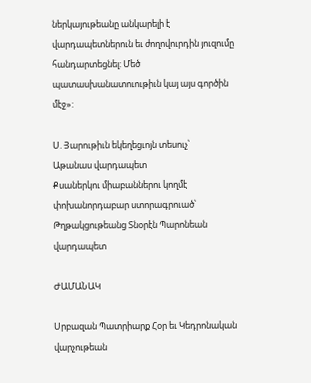ներկայութեանը անկարելի է վարդապետներուն եւ ժողովուրդին յուզումը հանդարտեցնել: Մեծ պատասխանատուութիւն կայ այս գործին մէջ»:

Ս. Յարութիւն եկեղեցւոյն տեսուչ՝
Աթանաս վարդապետ
Քսաներկու միաբաններու կողմէ փոխանորդաբար ստորագրուած՝
Թղթակցութեանց Տնօրէն Պարոնեան վարդապետ

ԺԱՄԱՆԱԿ

Սրբազան Պատրիարք Հօր եւ Կեդրոնական վարչութեան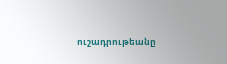ուշադրութեանը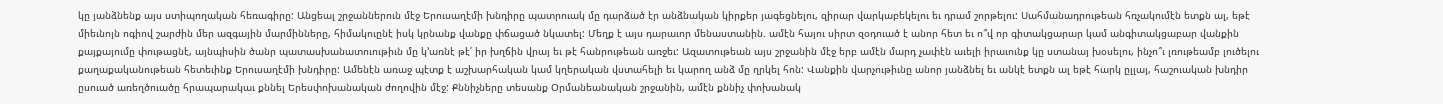կը յանձնենք այս ստիպողական հեռագիրը: Անցեալ շրջաններուն մէջ Երուսաղէմի խնդիրը պատրուակ մը դարձած էր անձնական կիրքեր յագեցնելու, զիրար վարկաբեկելու եւ դրամ շորթելու: Սահմանադրութեան հռչակումէն ետքն ալ, եթէ միեւնոյն ոգիով շարժին մեր ազգային մարմինները, հիմակուընէ իսկ կրնանք վանքը փճացած նկատել: Մեղք է այս դարաւոր մենաստանին. ամէն հայու սիրտ զօդուած է անոր հետ եւ ո՞վ որ գիտակցարար կամ անգիտակցաբար վանքին քայքայումը փութացնէ, այնպիսին ծանր պատասխանատուութիւն մը կ՚առնէ թէ՛ իր խղճին վրայ եւ թէ հանրութեան առջեւ: Ազատութեան այս շրջանին մէջ երբ ամէն մարդ չափէն աւելի իրաւունք կը ստանայ խօսելու, ինչո՞ւ լռութեամբ լուծելու քաղաքականութեան հետեւինք Երուսաղէմի խնդիրը: Ամենէն առաջ պէտք է աշխարհական կամ կղերական վստահելի եւ կարող անձ մը ղրկել հոն: Վանքին վարչութիւնը անոր յանձնել եւ անկէ ետքն ալ եթէ հարկ ըլլայ, հաշուական խնդիր ըսուած առեղծուածը հրապարակաւ քննել Երեսփոխանական ժողովին մէջ: Քննիչները տեսանք Օրմանեանական շրջանին, ամէն քննիչ փոխանակ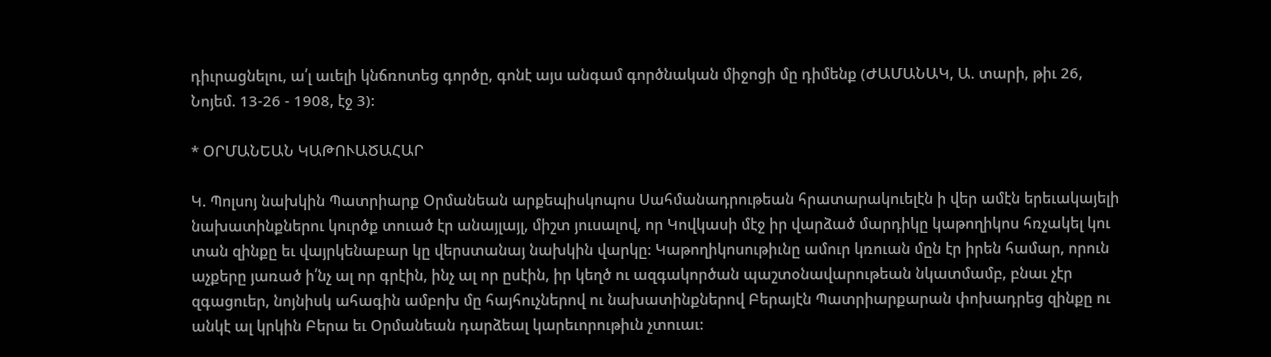դիւրացնելու, ա՛լ աւելի կնճռոտեց գործը, գոնէ այս անգամ գործնական միջոցի մը դիմենք (ԺԱՄԱՆԱԿ, Ա. տարի, թիւ 26, Նոյեմ. 13-26 - 1908, էջ 3):

* ՕՐՄԱՆԵԱՆ ԿԱԹՈՒԱԾԱՀԱՐ

Կ. Պոլսոյ նախկին Պատրիարք Օրմանեան արքեպիսկոպոս Սահմանադրութեան հրատարակուելէն ի վեր ամէն երեւակայելի նախատինքներու կուրծք տուած էր անայլայլ, միշտ յուսալով, որ Կովկասի մէջ իր վարձած մարդիկը կաթողիկոս հռչակել կու տան զինքը եւ վայրկենաբար կը վերստանայ նախկին վարկը: Կաթողիկոսութիւնը ամուր կռուան մըն էր իրեն համար, որուն աչքերը յառած ի՛նչ ալ որ գրէին, ինչ ալ որ ըսէին, իր կեղծ ու ազգակործան պաշտօնավարութեան նկատմամբ, բնաւ չէր զգացուեր, նոյնիսկ ահագին ամբոխ մը հայհուչներով ու նախատինքներով Բերայէն Պատրիարքարան փոխադրեց զինքը ու անկէ ալ կրկին Բերա եւ Օրմանեան դարձեալ կարեւորութիւն չտուաւ: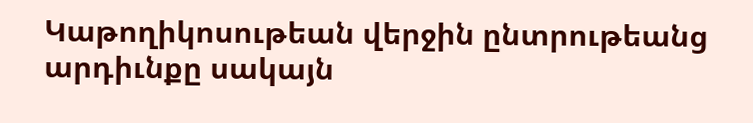Կաթողիկոսութեան վերջին ընտրութեանց արդիւնքը սակայն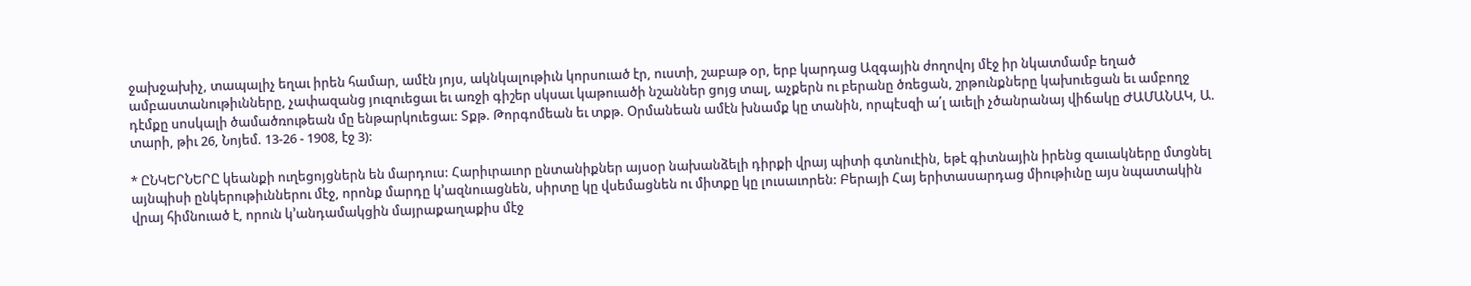ջախջախիչ, տապալիչ եղաւ իրեն համար, ամէն յոյս, ակնկալութիւն կորսուած էր, ուստի, շաբաթ օր, երբ կարդաց Ազգային ժողովոյ մէջ իր նկատմամբ եղած ամբաստանութիւնները, չափազանց յուզուեցաւ եւ առջի գիշեր սկսաւ կաթուածի նշաններ ցոյց տալ, աչքերն ու բերանը ծռեցան, շրթունքները կախուեցան եւ ամբողջ դէմքը սոսկալի ծամածռութեան մը ենթարկուեցաւ: Տքթ. Թորգոմեան եւ տքթ. Օրմանեան ամէն խնամք կը տանին, որպէսզի ա՛լ աւելի չծանրանայ վիճակը ԺԱՄԱՆԱԿ, Ա. տարի, թիւ 26, Նոյեմ. 13-26 - 1908, էջ 3):

* ԸՆԿԵՐՆԵՐԸ կեանքի ուղեցոյցներն են մարդուս: Հարիւրաւոր ընտանիքներ այսօր նախանձելի դիրքի վրայ պիտի գտնուէին, եթէ գիտնային իրենց զաւակները մտցնել այնպիսի ընկերութիւններու մէջ, որոնք մարդը կ՚ազնուացնեն, սիրտը կը վսեմացնեն ու միտքը կը լուսաւորեն: Բերայի Հայ երիտասարդաց միութիւնը այս նպատակին վրայ հիմնուած է, որուն կ՚անդամակցին մայրաքաղաքիս մէջ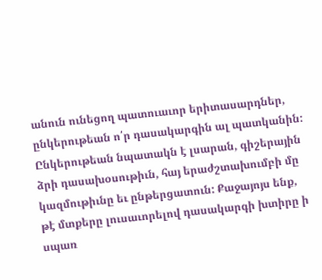անուն ունեցող պատուաւոր երիտասարդներ, ընկերութեան ո՛ր դասակարգին ալ պատկանին: Ընկերութեան նպատակն է լսարան, գիշերային ձրի դասախօսութիւն, հայ երաժշտախումբի մը կազմութիւնը եւ ընթերցատուն: Քաջայոյս ենք, թէ մտքերը լուսաւորելով դասակարգի խտիրը ի սպառ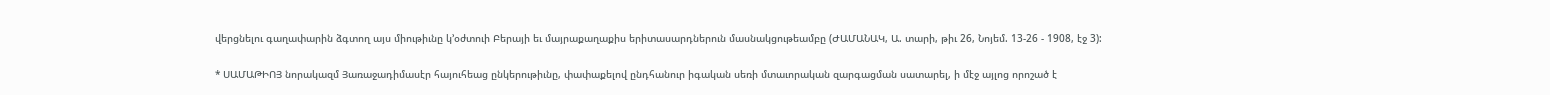վերցնելու գաղափարին ձգտող այս միութիւնը կ՚օժտուի Բերայի եւ մայրաքաղաքիս երիտասարդներուն մասնակցութեամբը (ԺԱՄԱՆԱԿ, Ա. տարի, թիւ 26, Նոյեմ. 13-26 - 1908, էջ 3):

* ՍԱՄԱԹԻՈՅ նորակազմ Յառաջադիմասէր հայուհեաց ընկերութիւնը, փափաքելով ընդհանուր իգական սեռի մտաւորական զարգացման սատարել, ի մէջ այլոց որոշած է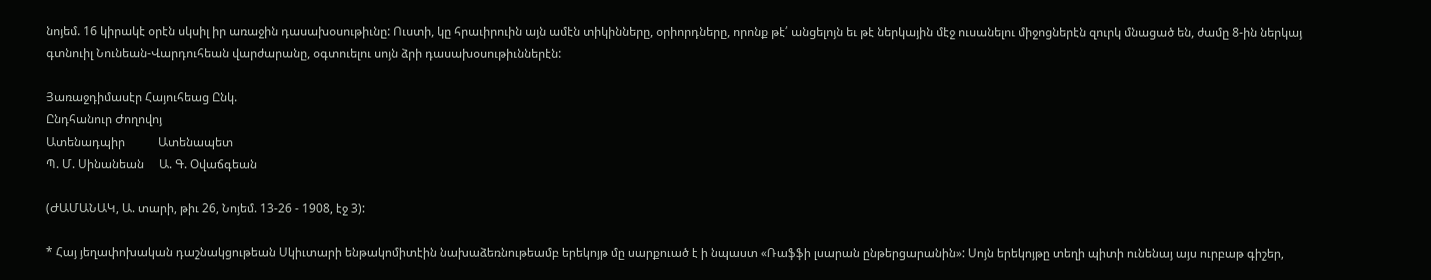նոյեմ. 16 կիրակէ օրէն սկսիլ իր առաջին դասախօսութիւնը: Ուստի, կը հրաւիրուին այն ամէն տիկինները, օրիորդները, որոնք թէ՛ անցելոյն եւ թէ ներկային մէջ ուսանելու միջոցներէն զուրկ մնացած են, ժամը 8-ին ներկայ գտնուիլ Նունեան-Վարդուհեան վարժարանը, օգտուելու սոյն ձրի դասախօսութիւններէն:

Յառաջդիմասէր Հայուհեաց Ընկ.
Ընդհանուր Ժողովոյ
Ատենադպիր           Ատենապետ
Պ. Մ. Սինանեան     Ա. Գ. Օվաճգեան

(ԺԱՄԱՆԱԿ, Ա. տարի, թիւ 26, Նոյեմ. 13-26 - 1908, էջ 3):

* Հայ յեղափոխական դաշնակցութեան Սկիւտարի ենթակոմիտէին նախաձեռնութեամբ երեկոյթ մը սարքուած է ի նպաստ «Ռաֆֆի լսարան ընթերցարանին»: Սոյն երեկոյթը տեղի պիտի ունենայ այս ուրբաթ գիշեր,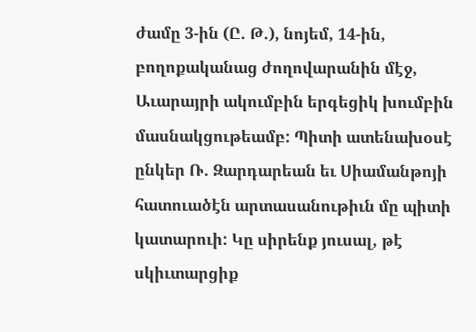ժամը 3-ին (Ը. Թ.), նոյեմ, 14-ին, բողոքականաց ժողովարանին մէջ, Աւարայրի ակումբին երգեցիկ խումբին մասնակցութեամբ: Պիտի ատենախօսէ ընկեր Ռ. Զարդարեան եւ Սիամանթոյի հատուածէն արտասանութիւն մը պիտի կատարուի: Կը սիրենք յուսալ, թէ սկիւտարցիք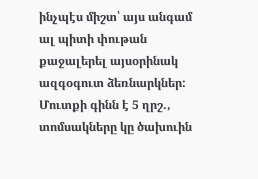ինչպէս միշտ՝ այս անգամ ալ պիտի փութան քաջալերել այսօրինակ ազգօգուտ ձեռնարկներ: Մուտքի գինն է 5 ղրշ., տոմսակները կը ծախուին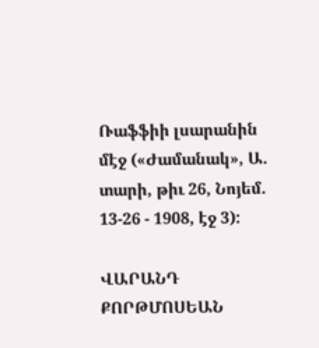Ռաֆֆիի լսարանին մէջ («Ժամանակ», Ա. տարի, թիւ 26, Նոյեմ. 13-26 - 1908, էջ 3):

ՎԱՐԱՆԴ ՔՈՐԹՄՈՍԵԱՆ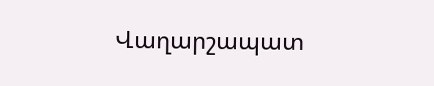Վաղարշապատ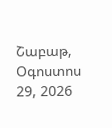Շաբաթ, Օգոստոս 29, 2026